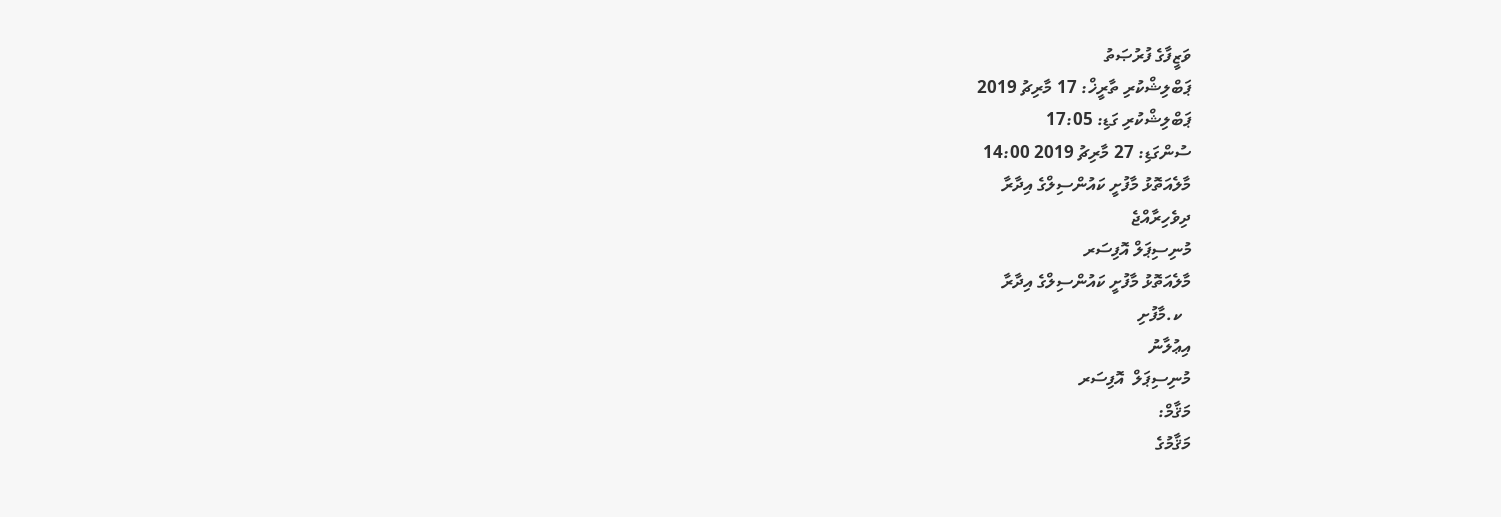ވަޒީފާގެ ފުރުޞަތު
ޕަބްލިޝްކުރި ތާރީޚް: 17 މާރިޗު 2019
ޕަބްލިޝްކުރި ގަޑި: 17:05
ސުންގަޑި: 27 މާރިޗު 2019 14:00
މާލެއަތޮޅު މާފުށީ ކައުންސިލްގެ އިދާރާ
ދިވެހިރާއްޖެ
މުނިސިޕަލް އޮފިސަރ
މާލެއަތޮޅު މާފުށީ ކައުންސިލްގެ އިދާރާ
  ކ.މާފުށި
އިޢުލާނު
މުނިސިޕަލް  އޮފިސަރ
މަޤާމް:
މަޤާމުގެ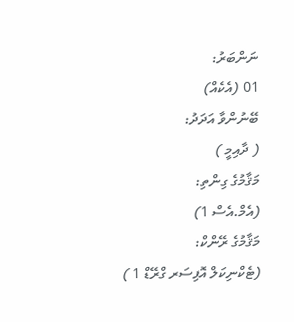ނަންބަރު:
01 (އެކެއް)
ބޭނުންވާ އަދަދު:
( ދާއިމީ )
މަޤާމުގެ ގިންތި:
(އެމް.އެސް 1)
މަޤާމުގެ ރޭންކް:
(ޓެކްނިކަލް އޮފިސަރ ގްރޭޑް 1 )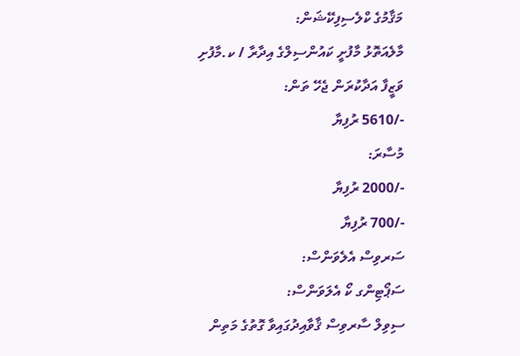މަޤާމުގެ ކްލެސިފިކޭޝަން:
މާލެއަތޮޅު މާފުށީ ކައުންސިލްގެ އިދާރާ / ކ.މާފުށި
ވަޒީފާ އަދާކުރަން ޖެހޭ ތަން:
-/5610 ރުފިޔާ
މުސާރަ:
-/2000 ރުފިޔާ
-/700 ރުފިޔާ
ސަރވިސް އެލެވަންސް:
ސަޕޯޓިންގ ކޯ އެލަވަންސް:
ސިވިލް ސާރވިސް ޤާވާއިދުގައިވާ ގޮތުގެ މަތިން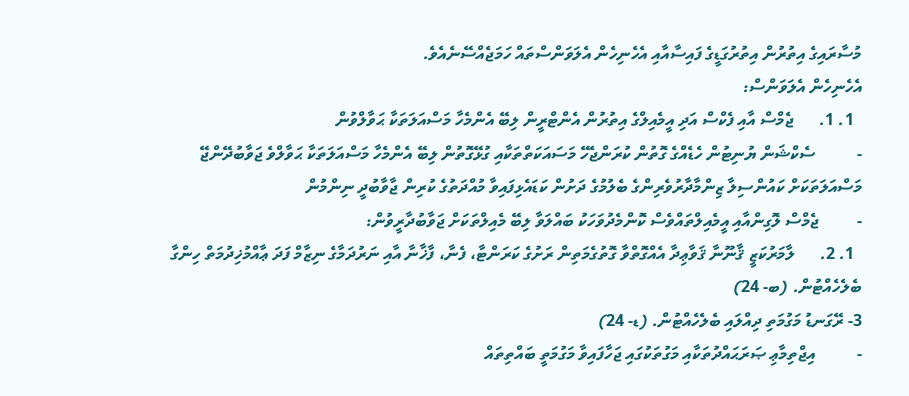މުސާރައިގެ އިތުރުން އިތުރުގަޑީގެ ފައިސާއާއި އެހެނިހެން އެލަވަންސްތައް ހަމަޖެއްސޭނެއެވެ.
އެހެނިހެން އެލަވަންސް:
  1. 1.      ޖެމްސް އާއި ފެކްސް އަދި އީމެއިލްގެ އިތުރުން އެންޓްރީން ލިބޭ އެންމެހާ މަސްއަލަތަކާ ޙަވާލްވުން
-          ސެކްޝަން ޔުނިޓުން ހެޑެއްގެ ގޮތުން ކުރަންޖެހޭ މަސައަކަތްތަކާއި ގުޅޭގޮތުން ލިބޭ އެންމެހާ މަސްއަލަތަކާ ޙަވާލްވެ ޖަވާބުދޭންޖޭ މަސްއަލަތަކަށް ކައުންސިލާ ޒިންމާދާރުވެރިންގެ ބެލުމުގެ ދަށުން ކަޑައެޅިފައިވާ މުއްދަތުގެ ކުރިން ޖާވާބުދީ ނިންމުން
-         ޖެމްސް ލޮގިންއާއި އީމެއިލްތައްވެސް ކޮންމެދުވަހަކު ބައްލަވާ ލިބޭ މެއިލްތަކަށް ޖަވާބުދާރީވުން:
  1. 2.      ލާމަރުކަޒީ ޤާނޫނާ ޤަވާޢިދާ އެއްގޮތްވާ ގޮތުގެމަތިން ރަށުގެ ކަރަންޓާ، ފެނާ، ފާޚާނާ އާއި ނަރުދަމާގެ ނިޒާމް ފަދަ ޢާއްމުޚިދުމަތް ހިންގާ ބެލެހެއްޓުން. (ބ- 24)
3- ރޭގަނޑު މަގުމަތި ދިއްލައި ބެލެހެއްޓުން. (ޑ- 24)
-          އިޖްތިމާޢި ޞަރަޙައްދުތަކާއި މަގުތަކުގައި ޖަހާފައިވާ މަގުމަތީ ބައްތިތައް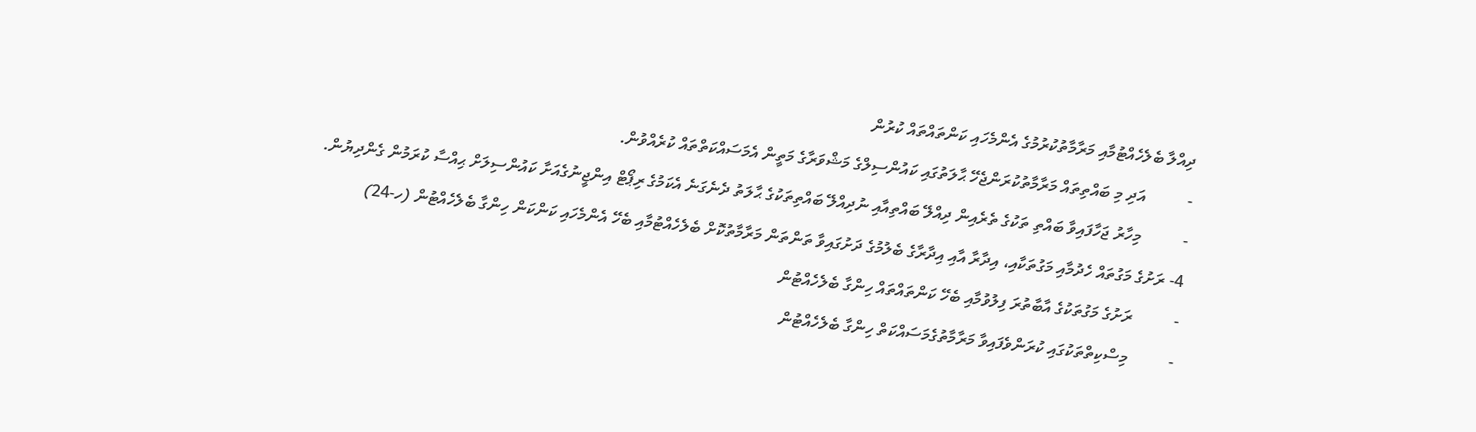ދިއްލާ ބެލެހެއްޓުމާއި މަރާމާތުކުރުމުގެ އެންމެހައި ކަންތައްތައް ކުރުން
-          އަދި މި ބައްތިތައް މަރާމާތުކުރަންޖެހޭ ޙާލަތުގައި ކައުންސިލްގެ މަޝްވަރާގެ މަތީން އެމަސައްކަތްތައް ކުރެއްވުން.
-          މިހާރު ޖަހާފައިވާ ބައްތި ތަކުގެ ތެރެއިން ދިއްލޭ ބައްތިއާއި ނުދިއްލޭ ބައްތިތަކުގެ ޙާލަތު ދެނެގަނެ އެކަމުގެ ރިޕޯޓް އިންޖީނުގެއަށާ ކައުންސިލަށް ޙިއްސާ ކުރަމުން ގެންދިޔުން.
4- ރަށުގެ މަގުތައް ހެދުމާއި މަގުތަކާއި، އިދާރާ އާއި އިދާރާގެ ބެލުމުގެ ދަށުގައިވާ ތަންތަން މަރާމާތުކޮށް ބެލެހެއްޓުމާއި ބެހޭ އެންމެހައި ކަންކަން ހިންގާ ބެލެހެއްޓުން (ހ-24)
-          ރަށުގެ މަގުތަކުގެ އާބާތުރަ ފިލުވުމާއި ބެހޭ ކަންތައްތައް ހިންގާ ބެލެހެއްޓުން
-          މިސްކިތްތަކުގައި ކުރަންވެފައިވާ މަރާމާތުގެމަސައްކަތް ހިންގާ ބެލެހެއްޓުން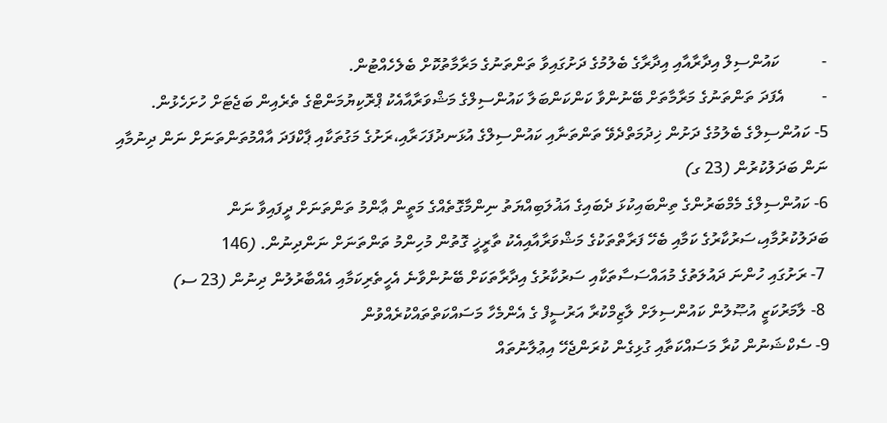-          ކައުންސިލް އިދާރާއާއި އިދާރާގެ ބެލުމުގެ ދަށުގައިވާ ތަންތަނުގެ މަރާމާތުކޮށް ބެލެހެއްޓުން.
-         އެފަދަ ތަންތަނުގެ މަރާމާތަށް ބޭނުންވާ ކަންކަންބަލާ ކައުންސިލްގެ މަޝްވަރާއާއެކު ޕްރޮކިޔުމަންޓްގެ ތެރެއިން ބަޖެޓަށް ހުށަހެޅުން.
5- ކައުންސިލްގެ ބެލުމުގެ ދަށުން ޚިދުމަތްދެވޭ ތަންތަނާއި ކައުންސިލްގެ އުޅަނދުފަހަރާއި،ރަށުގެ މަގުތަކާއި ޕާކްފަދަ އާއްމުތަންތަނަށް ނަން ދިނުމާއި ނަން ބަދަލުކުރުން (23 ގ)
6- ކައުންސިލްގެ މެމްބަރުންގެ ތިންބައިކުޅަ ދެބައިގެ އަޣުލަބިއްޔަތު ނިންމާގޮތެއްގެ މަތީން ޢާންމު ތަންތަނަށް ދީފައިވާ ނަން ބަދަލުކުރުމާއި،ސަރުކާރުގެ ކަމާއި ބެހޭ ފަރާތްތަކުގެ މަޝްވަރާއާއިއެކު ތާރީޚީ ގޮތުން މުހިންމު ތަންތަނަށް ނަންދިނުން. (146
 7- ރަށުގައި ހުންނަ ދައުލަތުގެ މުއައްސަސާތަކާއި ސަރުކާރުގެ އިދާރާތަކަށް ބޭނުންވާނެ އެހީތެރިކަމާއި އެއްބާރުލުން ދިނުން (23 ސ)
 8- ލާމަރުކަޒީ އުޞޫލުން ކައުންސިލަށް ލާޒިމްކުރާ އަރުސީފް ގެ އެންމެހާ މަސައްކަތްތައްކުރެއްވުން
9- ސެކްޝަނުން ކުރާ މަސައްކަތާއި ގުޅިގެން ކުރަންޖެހޭ އިޢުލާނުތައް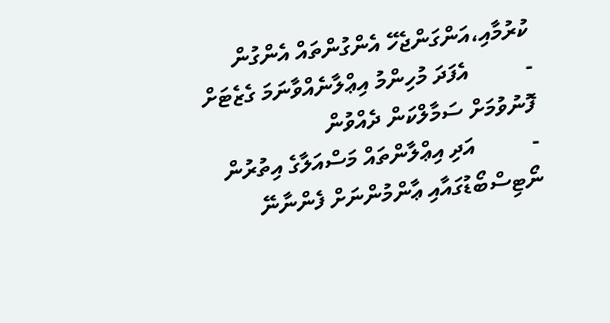ކުރުމާއި،އަންގަންޖެހޭ އެންގުންތައް އެންގުން
-          އެފަދަ މުހިންމު އިޢްލާނެއްވާނަމަ ގެޒެޓަށް ފޮނުވުމަށް ސަމާލްކަން ދެއްވުން
-          އަދި އިޢްލާންތައް މަސްއަލާގެ އިތުރުން ނޯޓިސްބޯޑުގައާއި ޢާންމުންނަށް ފެންނާނޭ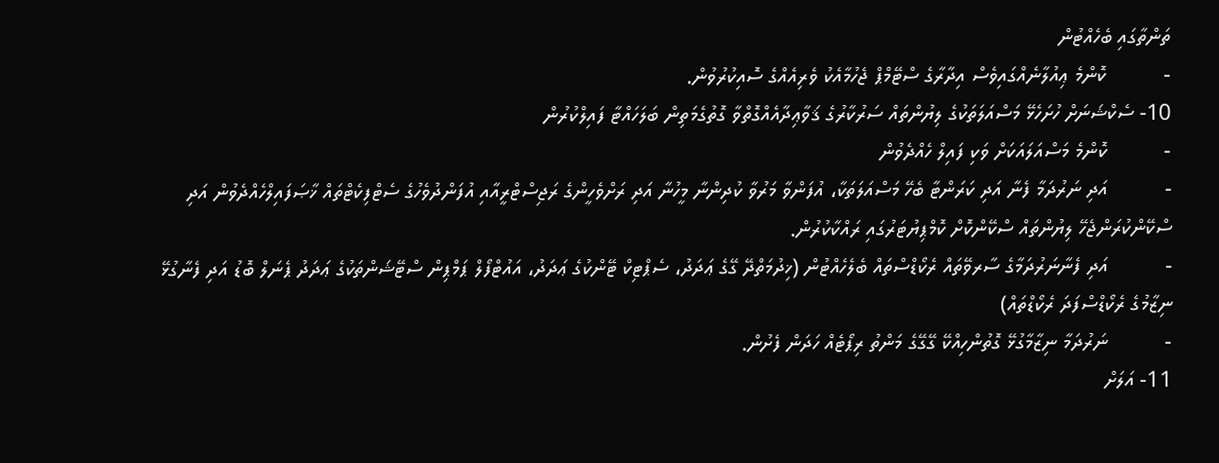ތަންތާގައި ބެހެއްޓުން
-          ކޮންމެ ޢިއުލާނެއްގައިވެސް އިދާރާގެ ސްޓޭމްޕް ޖެހުމާއެކު ވެރިއެއްގެ ސޮއިކުރުވުން.
10- ސެކްޝަނަށް ހުށަހެޅޭ މަސްއަލަތަކުގެ ލިޔުންތައް ސަރުކާރުގެ ޤަވާޢިދާއެއްގޮތްވާ ގޮތުގެމަތިން ބަލަހައްޓާ ފައިލްކުރުން
-          ކޮންމެ މަސްއަލައަކަށް ވަކި ފައިލް ހެއްދެވުން
-          އަދި ނަރުދަމާ ފެނާ އަދި ކަރަންޓާ ބެހޭ މަސްއަލަތަކާ، އުފަންވާ މަރުވާ ކުދިންނާ މީހުނާ އަދި ރަށްވެހީންގެ ރަޖިސްޓްރީއާއި އުފަންދުވެހުގެ ސެޓްފިކެޓްތައް ޚާޞަފައިލްހެއްދެވުން އަދި ސްކޭންކުރަންޖެހޭ ލިޔުންތައް ސްކޭންކޮށް ކޮމްޕިޔުޓަރުގައި ރައްކާކުރުން.
-          އަދި ފެނާނަރުދަމާގެ ސާރވޭތައް ރެކޯޑްސްތައް ބެލެހެއްޓުން (ޚިދުމަތްދޭ ގޭގެ ޢަދަދު، ސެޕްޓިކް ޓޭންކުގެ ޢަދަދު، އައުޓްފޯލް ޕަމްޕިން ސްޓޭޝަންތަކުގެ ޢަދަދު ޕެނަލް ބޮޑު އަދި ފެނާގުޅޭ ނިޒާމުގެ ރެކޯޑްސްފަދަ ރެކޯޑްތައް)
-          ނަރުދަމާ ނިޒާމާގުޅޭ ގޮތުންހިއްކޭ ގޭގޭގެ މަންތު ރިޕޯޓެއް ހަދަން ފެށުން.
11- އަލަށް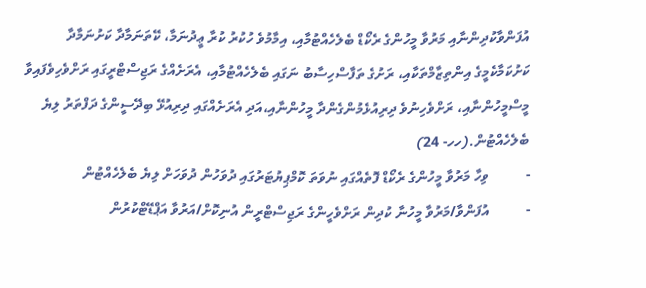އުފަންވާކުދިންނާއި މަރުވާ މީހުންގެ ރެކޯޑް ބެލެހެއްޓުމާއި، އިމާމުވެ ހުކުރު ކުރާ ޢީދުނަމާ، ކޭތަނަމާދާ ކަށުނަމާދާ ކަށުކަމާކެމީގެ އިންތިޒާމްތަކާއި، ރަށުގެ ތަފާސްހިސާބު ނަގައި ބެލެހެއްޓުމާއި، އެރަށެއްގެ ރަޖިސްޓްރީގައި ރަށްވެހިވެފައިވާ މީސްމީހުންނާއި، ރަށްވެހިނުވެ ދިރިއުޅެމުންގެންދާ މީހުންނާއި،އަދި އެރަށެއްގައި ދިރިއުޅޭ ބިދޭސީންގެ ދަފްތަރު ލިޔެ ބެލެހެއްޓުން.(ހހ- 24)
-          ވިހާ މަރުވާ މީހުންގެ ރެކޯޑް ފޮތެއްގައި ނުވަތަ ކޮމްޕިޔުޓަރުގައި ދުވަހުން ދުވަހަށް ލިޔެ ބެލެހެއްޓުން
-          އުފަންވާ/މަރުވާ މީހުނާ ކުދިން ރަށްވެހީންގެ ރަޖިސްޓްރީން އުނިކޮށް/އަރުވާ އަޕްޑޭޓްކުރުން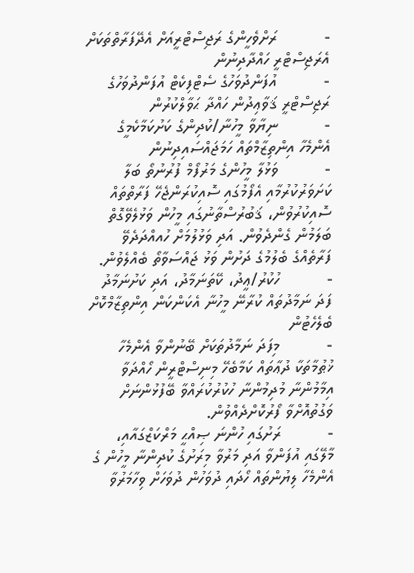-          ރަށްވެހީންގެ ރަޖިސްޓްރީއަށް އެދޭފަރާތްތަކަށް އެރަޖިސްޓްރީ ހައްދާދިނުން
-          އުފަންދުވަހުގެ ސެޓްފިކެޓް އުފަންދުވަހުގެ ރަޖިސްޓްރީ ޤަވާޢިދުން ހައްދާ ޙަވާލްކުރުން
-          ނިޔާވާ މީހުނާ/ކުދިންގެ ކަށުކަމާކެމީގެ އެންމެހާ އިންތިޒާމްތައް ހަމަޖައްސައިދިނުން
-          ވަޅުލާ މީހުންގެ މަރުފޯމް ފުރުނުތޯ ބަލާ ކަށަވަރުކުރުމާއި އެފޯމުގައި ސޮއިކުރަންޖެހޭ ފަރާތްތައް ސޮއިކުރުވުން، ޤަބުރުސްތާނުގައި މީހުން ވަޅުލެވޭގޮތް ބަލަމުން ގެންދެވުން. އަދި ވަޅުލުމަށް ހުއއްދަދެވޭ ފަރާތެއްގެ ބެލުމުގެ ދަށުން ވަޅު ޖައްސަވާތޯ ބެއްލެވުން.
-          ހުކުރު/ޢީދު، ކޭތަނަމާދު، އަދި ކަށުނަމާދު ފަދަ ނަމާދުތައް ކުރާނޭ މީހުނާ އެކަންކަން އިންތިޒާމްކޮށް ބެލެހެޓުން
-          މިފަދަ ނަމާދުތަކަށް ބޭނުންވާ އެންމެހާ ޚުޠުމާތަކާ ދުޢާތައް ކަމާބެހޭ މިނިސްޓްރީން ހޯއްދަވާ އިމާމުންނާ މުދިމުންނާ ހުކުރުކުރައްވާ ބޭފުޅުންނަށް ވަގުތުއޮށްވާ ފޯރުކޮށްދެއްވުން.
-          ރަށުގައި ހުންނަ ޞިއްޙީ މަރްކަޒްގައާއި، މާލޭގައި އުފަންވާ އަދި މަރުވާ މިރަށުގެ ކުދިންނާ މީހުން ގެ އެންމެހާ ލިޔުންތައް ހޯދައި ދުވަހުން ދުވަހަށް ވިހާމަރުވާ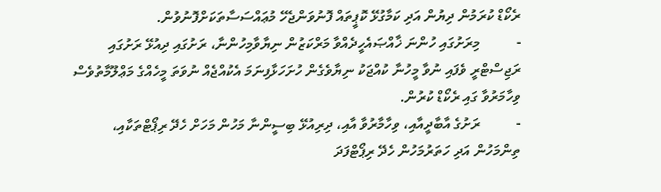ރެކޯޑް ކުރަމުން ދިޔުން އަދި ކަމާގުޅޭ ކޮޕީތައް ފޮނުވަންޖެހޭ މުޢައްސަސާތަކަށްފޮނުވުން.
-          މިރަށުގައި ހުންނަ ޚާއްޞައެހީދެއްވާ މަރްކަޒުން ނިޔާވާމިހުންނާ، ރަށުގައި ދިއުޅޭ ރަށުގައި ރަޖިސްޓްރީ ވެފައި ނުވާ މީހުނާ ކުއްޖަކު ނިޔާވެގެން ހުށަހަޅާފިނަމަ އެކުއްޖެއް ނުވަތަ މީހެއްގެ މަޢްލޫމާތުވެސް ވިހާމަރުވާ ގައި ރެކޯޑް ކުރުން.
-          ރަށުގެ އާބާދީއާއި، ވިހާމާރުވާ އާއި، ދިރިއުޅޭ ބިސީންނާ މަހުން މަހަށް ހެދޭ ރިޕޯޓްތަކާއި، ތިންމަހުން އަދި ހަތަރުމަހުން ހެދޭ ރިޕޯޓްފަދަ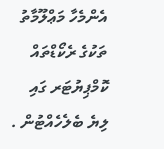އެންމެހާ މަޢްލޫމާތު ތަކުގެ ރެކޯޑްތައް ކޮމްޕިޔުޓަރ ގައި ލިޔެ ބެލެހެއްޓުން .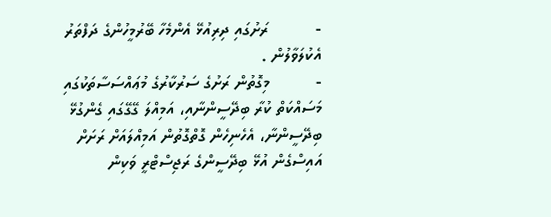-          ރަށުގައި ދިރިއުޅޭ އެންމެހާ ބޭރުމީހުންގެ ދަފްތަރު އެކުލަވާލުން .
-          މިގޮތުން ރަށުގެ ސަރުކާރުގެ މުޢައްސަސާތަކުގައި މަސައްކަތް ކުރާ ބިދޭސީންނާއި، އަމިއްލަ ގޭގޭގައި ގެންގުޅޭ ބިދޭސީންނާ، އެހެނިހެން ގޮތްގޮތުން އަމިއްލައަށް ރަށަށް އައިސްގެން އުޅޭ ބިދޭސީންގެ ރަޖިސްޓްރީ ވަކިން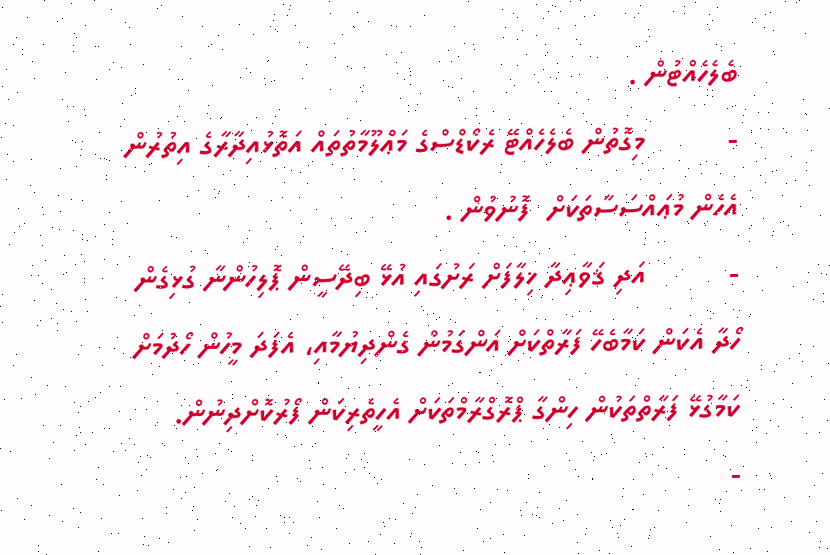ބެލެހެއްޓުން .
-          މިގޮތުން ބެލެހެއްޓޭ ރެކޯޑްސްގެ މަޢްލޫމާތުތައް އަތޮޅުއިދާރާގެ އިތުރުން އެހެން މުޢައްސަސާތަކަށް  ފޮނުވުން .
-          އަދި ޤަވާޢިދާ ޚިލާފަށް ރަށުގައި އުޅޭ ބިދޭސީން ޕޮލިހުންނާ ގުޅިގެން ހޯދާ އެކަން ކަމާބެހޭ ފަރާތްކަށް އަންގަމުން ގެންދިޔުމާއި، އެފަދަ މީހުން ހޯދުމަށް ކަމާގުޅޭ ފަރާތްތަކުން ހިންގާ ޕްރޮގްރާމްތަކަށް އެހީތެރިކަން ފޯރުކޮށްދިނުން.
-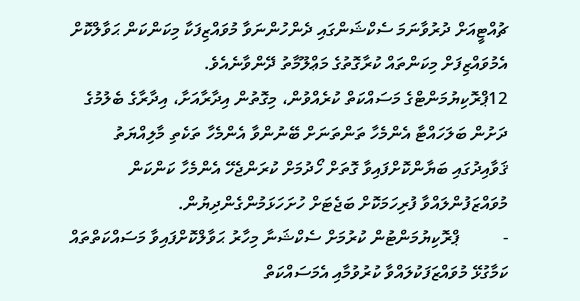ޗުއްޓީއަށް ދުރުވާނަމަ ސެކްޝަންގައި ދެންހުންނަވާ މުވައްޒިފަކާ މިކަންކަން ޙަވާލްކޮށް އެމުވައްޒިފަށް މިކަންތައް ކުރާގޮތުގެ މަޢްލޫމާތު ދޭންވާނެއެވެ.
12ޕްރޮކިޔުމަންޓްގެ މަސައްކަތް ކުރެއްވުން، މިގޮތުން އިދާރާއަށާ، އިދާރާގެ ބެލުމުގެ ދަށުން ބަލަހައްޓާ އެންމެހާ ތަންތަނަށް ބޭނުންވާ އެންމެހާ ތަކެތި މާލިއްޔަތު ޤަވާއިދުގައި ބަޔާންކޮށްފައިވާ ގޮތަށް ހޯދުމަށް ކުރަންޖެހޭ އެންމެހާ ކަންކަން މުވައްޒަފުންލައްވާ ފުރިހަމަކޮށް ބަޖެޓަށް ހުށަހަޅަމުންގެންދިޔުން.
-          ޕްރޮކިޔުމަންޓުން ކުރުމަށް ސެކްޝަނާ މިހާރު ޙަވާލްކޮށްފައިވާ މަސައްކަތްތައް ކަމާގުޅޭ މުވައްޒަފަކުލައްވާ ކުރުވުމާއި އެމަސައްކަތް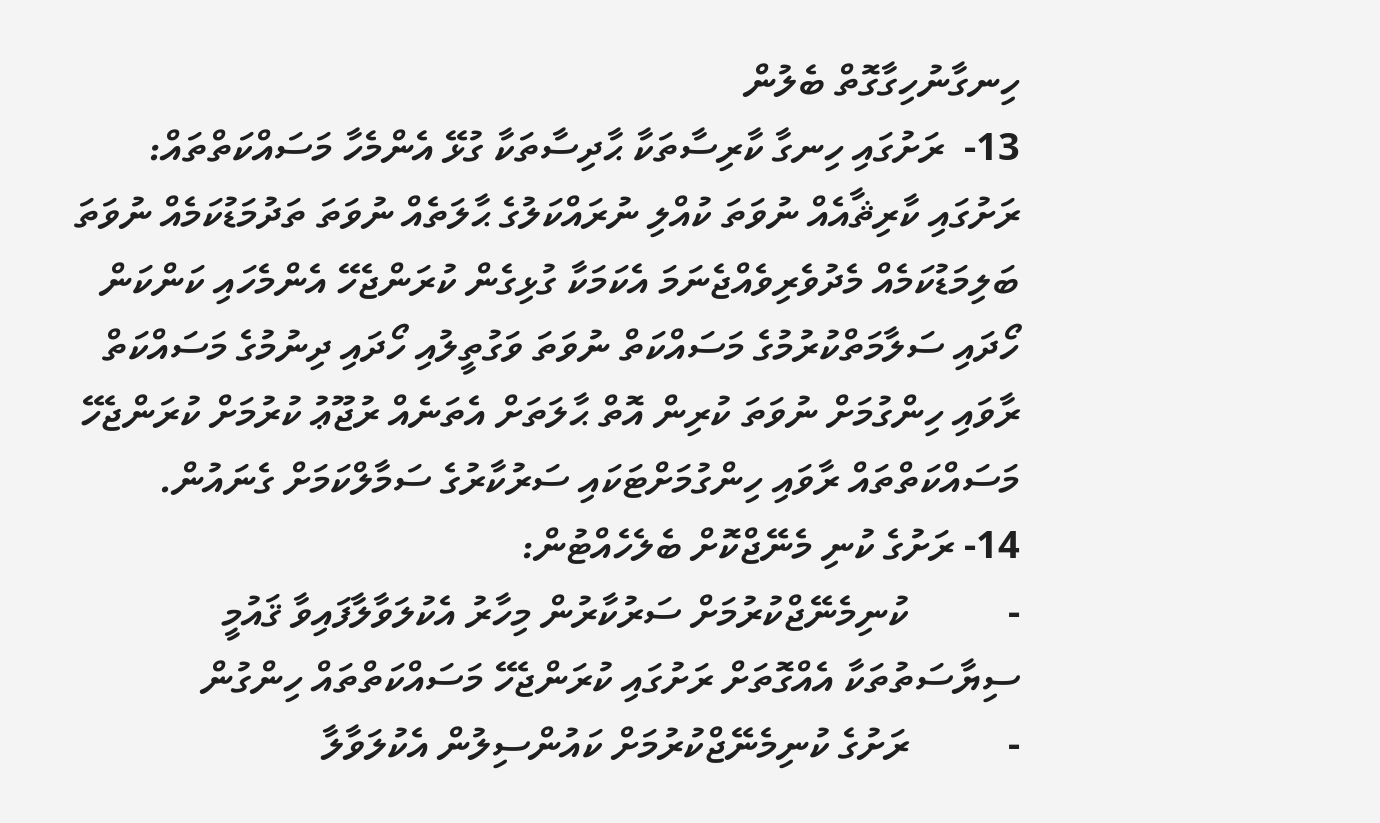ހިނގާނުހިގާގޮތް ބެލުން
13-  ރަށުގައި ހިނގާ ކާރިސާތަކާ ޙާދިސާތަކާ ގުޅޭ އެންމެހާ މަސައްކަތްތައް:
ރަށުގައި ކާރިޘާއެއް ނުވަތަ ކުއްލި ނުރައްކަލުގެ ޙާލަތެއް ނުވަތަ ތަދުމަޑުކަމެއް ނުވަތަ ބަލިމަޑުކަމެއް މެދުވެރިވެއްޖެނަމަ އެކަމަކާ ގުޅިގެން ކުރަންޖެހޭ އެންމެހައި ކަންކަން ހޯދައި ސަލާމަތްކުރުމުގެ މަސައްކަތް ނުވަތަ ވަގުތީލުއި ހޯދައި ދިނުމުގެ މަސައްކަތް ރާވައި ހިންގުމަށް ނުވަތަ ކުރިން އޮތް ޙާލަތަށް އެތަނެއް ރުޖޫޢު ކުރުމަށް ކުރަންޖެހޭ މަސައްކަތްތައް ރާވައި ހިންގުމަށްޓަކައި ސަރުކާރުގެ ސަމާލްކަމަށް ގެނައުން.
14- ރަށުގެ ކުނި މެނޭޖްކޮށް ބެލެހެއްޓުން:
-          ކުނިމެނޭޖްކުރުމަށް ސަރުކާރުން މިހާރު އެކުލަވާލާފައިވާ ޤައުމީ ސިޔާސަތުތަކާ އެއްގޮތަށް ރަށުގައި ކުރަންޖެހޭ މަސައްކަތްތައް ހިންގުން
-          ރަށުގެ ކުނިމެނޭޖްކުރުމަށް ކައުންސިލުން އެކުލަވާލާ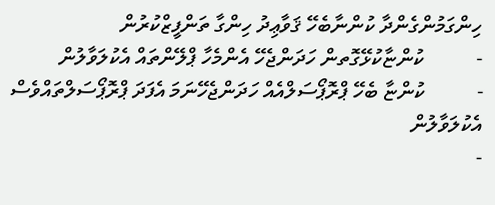ހިންގަމުންގެންދާ ކުންނާބެހޭ ޤަވާޢިދު ހިންގާ ތަންފީޒްކުރުން
-          ކުންޏާކުޅޭގޮތން ހަދަންޖެހޭ އެންމެހާ ޕްލޭންތައް އެކުލަވާލުން
-          ކުންޏާ ބެހޭ ޕްރޮޕޯސަލްއެއް ހަދަންޖެހޭނަމަ އެފަދަ ޕްރޮޕޯސަލްތައްވެސް އެކުލަވާލުން
-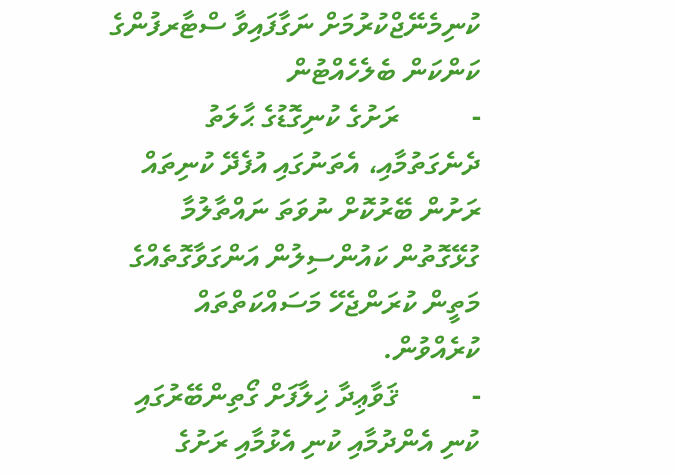ކުނިމެނޭޖްކުރުމަށް ނަގާފައިވާ ސްޓާރފުންގެ ކަންކަން ބެލެހެއްޓުން
-          ރަށުގެ ކުނިގޮޑުގެ ޙާލަތު ދެނެގަތުމާއި، އެތަނުގައި އުފެދޭ ކުނިތައް ރަށުން ބޭރުކޮށް ނުވަތަ ނައްތާލުމާ ގުޅޭގޮތުން ކައުންސިލުން އަންގަވާގޮތެއްގެ މަތީން ކުރަންޖެހޭ މަސައްކަތްތައް ކުރެއްވުން.
-          ޤަވާޢިދާ ޚިލާފަށް ގޯތިންބޭރުގައި ކުނި އެންދުމާއި ކުނި އެޅުމާއި ރަށުގެ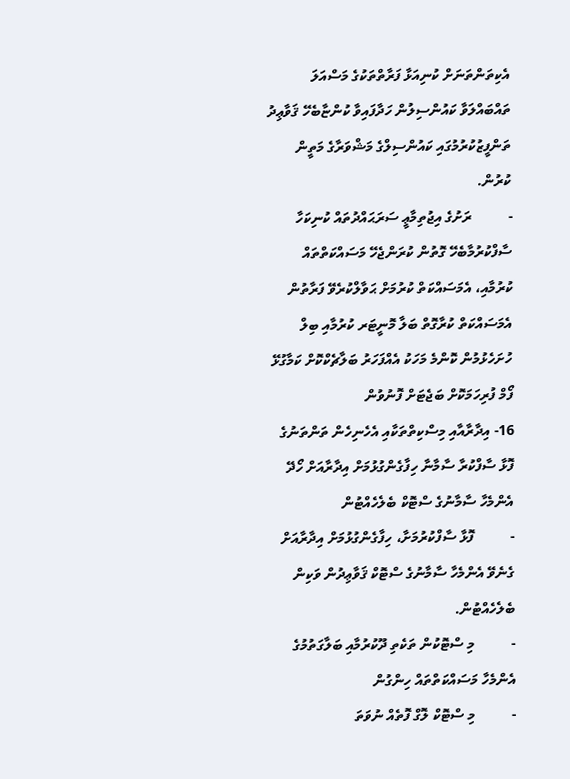އެކިތަންތަނަށް ކުނިއަޅާ ފަރާތްތަކުގެ މަސްއަލަ ތައްބައްލަވާ ކައުންސިލުން ހަދާފައިވާ ކުންޏާބެހޭ ޤަވާޢިދު ތަންފީޒުކުރުމުގައި ކައުންސިލްގެ މަޝްވަރާގެ މަތީން ކުރުން.
-          ރަށުގެ އިޖުތިމާޢީ ސަރަޙައްދުތައް ކުނިކަހާ ސާފްކުރުމާބެހޭ ގޮތުން ކުރަންޖެހޭ މަސައްކަތްތައް ކުރުމާއި، އެމަސައްކަތް ކުރުމަށް ޙަވާލްކުރެވޭ ފަރާތުން އެމަސައްކަތް ކުރާގޮތް ބަލާ މޮނީޓަރ ކުރުމާއި ބިލް ހުށަހެޅުމުން ކޮންމެ މަހަކު އެއްފަހަރު ބަލާޗެކްކޮށް ކަމާގުޅޭ ފޯމް ފުރިހަމަކޮށް ބަޖެޓަށް ފޮނުވުން
16- އިދާރާއާއި މިސްކިތްތަކާއި އެހެނިހެން ތަންތަނުގެ ފޮޅާ ސާފްކުރާ ސާމާނާ ހިފާގެންގުޅުމަށް އިދާރާއަށް ހޯދޭ އެންމެހާ ސާމާނުގެ ސްޓޮކް ބެލެހެއްޓުން
-          ފޮޅާ ސާފްކުރުމަށާ، ހިފާގެންގުޅުމަށް އިދާރާއަށް ގެނެވޭ އެންމެހާ ސާމާނުގެ ސްޓޮކް ޤަވާޢިދުން ވަކިން ބެލެހެއްޓުން.
-          މި ސްޓޮކުން ތަކެތި ދޫކުރުމާއި ބަލާގަތުމުގެ އެންމެހާ މަސައްކަތްތައް ހިންގުން
-          މި ސްޓޮކް ލޮގް ފޮތެއް ނުވަތަ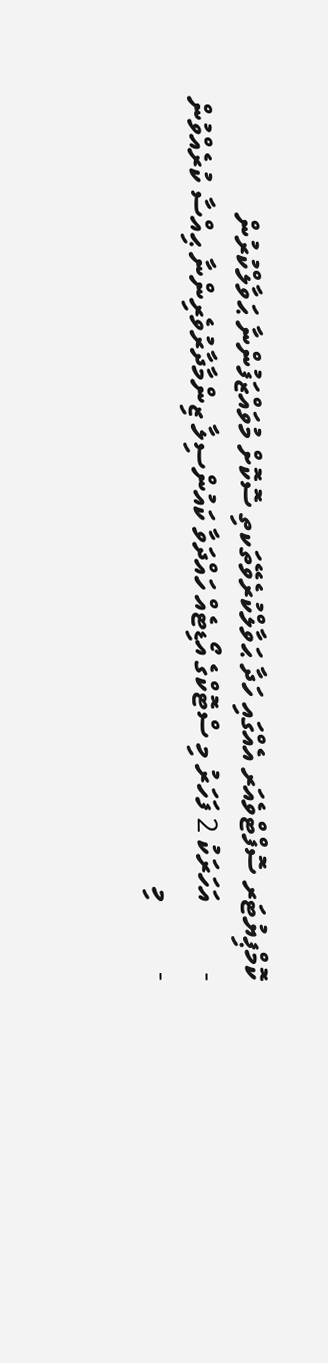ކޮމްޕިޔުޓަރ ސޮފްޓްވެއަރ އެއްގައި ހަދާ ޙަވާލްކުރެވޭތަކތި ސޮކޮށް މުވައްޒަފުންނާ ޙަވާލްކުރުން
-          އަހަރަކު 2 ފަހަރު މި ސްޓޮކްގެ އޯޑިޓެއް ހައްދަވާ ކައުންސިލާ ޒިންމާދާރުވެރިންނާ ޙިއްސާ ކުރެއްވުން
-          މި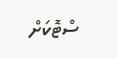ސްޓޮކަށް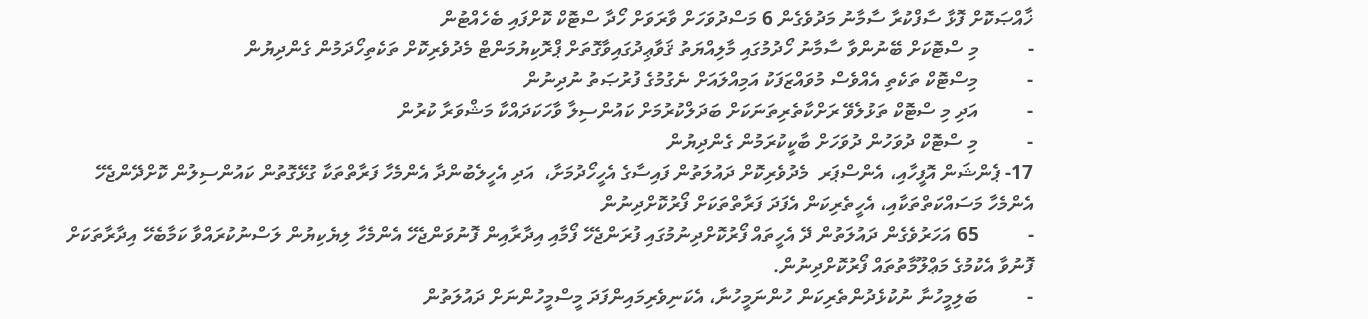ޚާއްޞަކޮށް ފޮޅާ ސާފްކުރާ ސާމާނު މަދުވެގެން 6 މަސްދުވަހަށް ވާރަވަށް ހޯދާ ސްޓޮކް ކޮށްފައި ބެހެއްޓުން
-          މި ސްޓޮކަށް ބޭނުންވާ ސާމާނު ހޯދުމުގައި މާލިއްޔަތު ޤަވާޢިދުގައިވާގޮތަށް ޕްރޮކިޔުމަންޓް މެދުވެރިކޮށް ތަކެތިހޯދަމުން ގެންދިޔުން
-          މިސްޓޮކް ތަކެތި އެއްވެސް މުވައްޒަފަކު އަމިއްލައަށް ނެގުމުގެ ފުރުޞަތު ނުދިނުން
-          އަދި މި ސްޓޮކް ތަޅުލެވޭ ރަށްކާތެރިތަނަކަށް ބަދަލްކުރުމަށް ކައުންސިލާ ވާހަކަދައްކާ މަޝްވަރާ ކުރުން
-          މި ސްޓޮކް ދުވަހުން ދުވަހަށް ބާކީކުރަމުން ގެންދިޔުން
17- ޕެންޝަން އޮފީހާއި، އެންސްޕަރ  މެދުވެރިކޮށް ދައުލަތުން ފައިސާގެ އެހީހޯދުމަށާ،  އަދި އެހީލެބުންދާ އެންމެހާ ފަރާތްތަކާ ގުޅޭގޮތުން ކައުންސިލުން ކޮށްދޭންޖެހޭ އެންމެހާ މަސައްކަތްތަކާއި، އެހީތެރިކަން އެފަދަ ފަރާތްތަކަށް ފޯރުކޮށްދިނުން
-          65 އަހަރުވެގެން ދައުލަތުން ދޭ އެހީތައް ފޯރުކޮށްދިނުމުގައި ފުރަންޖެހޭ ފޯމާއި އިދާރާއިން ފޮނުވަންޖެހޭ އެންމެހާ ލިޔެކިޔުން ލަސްނުކުރައްވާ ކަމާބެހޭ އިދާރާތަކަށް ފޮނުވާ އެކުމުގެ މަޢްލޫމާތުތައް ފޯރުކޮށްދިނުން.
-          ބަލިމީހުނާ ނުކުޅެދުންތެރިކަން ހުންނަމީހުނާ، އެކަނިވެރިމައިންފަދަ މީސްމީހުންނަށް ދައުލަތުން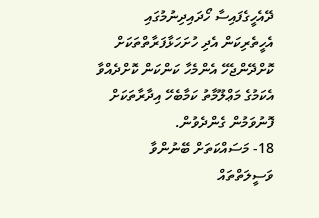ދޭއެހީގެފައިސާ ހޯދައިދިނުމުގައި އެހީތެރިކަން އެދި ހުށަހަޅާފަރާތްތަކަށް ކޮށްދޭންޖެހޭ އެންމެހާ ކަންކަން ކޮށްދެއްވާ އެކަމުގެ މަޢްލޫމާތު ކަމާބެހޭ އިދާރާތަކަށް ފޮނުވަމުން ގެންދެވުން.
18- މަސައްކަތަށް ބޭނުންވާ ވަސީލަތްތައް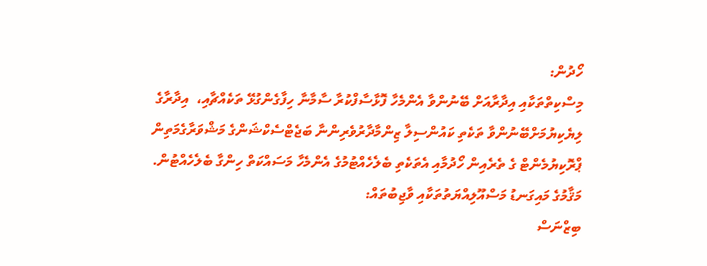ހޯދުން:
މިސްކިތްތަކާއި އިދާރާއަށް ބޭނުންވާ އެންމެހާ ފޮޅާސާފްކުރާ ސާމާނާ ހިފާގެންގުޅޭ ތަކެއްޗާއި،  އިދާރާގެ ލިޔެކިޔުމަށްބޭނުންވާ ތަކެތި ކައުންސިލާ ޒިންމާދާރުވެރިންނާ ބަޖެޓްސެކްޝަންގެ މަޝްވަރާގެމަތިން ޕްރޮކިޔުމެންޓް ގެ ތެރެއިން ހޯދުމާއި އެތަކެތި ބެލެހެއްޓުމުގެ އެންމެހާ މަސައްކަތް ހިންގާ ބެލެހެއްޓުން.
މަޤާމުގެ މައިގަނޑު މަސްއޫލިއްޔަތުތަކާއި ވާޖިބުތައް:
ބިޒްނަސް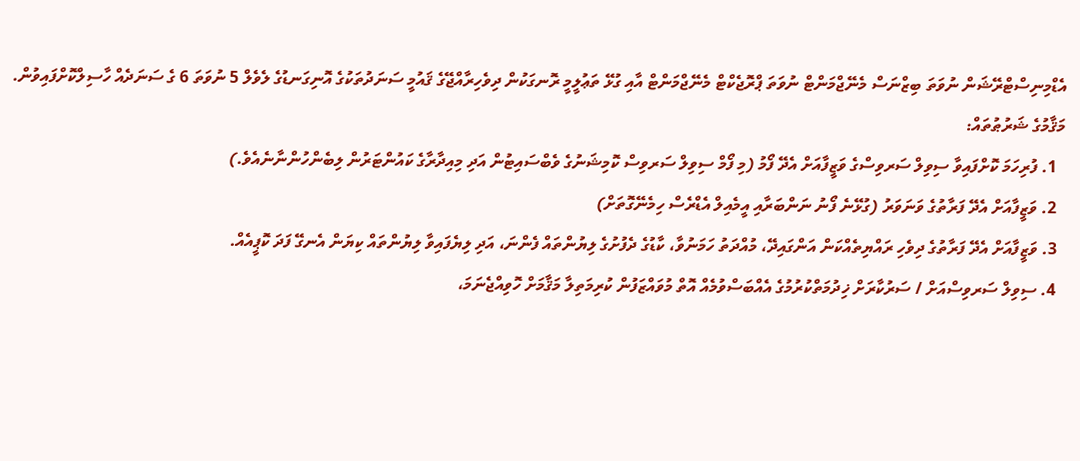އެޑްމިނިސްޓްރޭޝަން ނުވަތަ ބިޒްނަސް މެނޭޖްމަންޓް ނުވަތަ ޕްރޮޖެކްޓް މެނޭޖްމަންޓް އާއި ގުޅޭ ތަޢުލީމީ ރޮނގަކުން ދިވެހިރާއްޖޭގެ ޤައުމީ ސަނަދުތަކުގެ އޮނިގަނޑުގެ ލެވެލް 5 ނުވަތަ 6 ގެ ސަނަދެއް ހާސިލްކޮށްފައިވުން.
މަޤާމުގެ ޝަރުޠުތައް:
  1. ފުރިހަމަ ކޮށްފައިވާ ސިވިލް ސަރވިސްގެ ވަޒީފާއަށް އެދޭ ފޯމު (މި ފޯމް ސިވިލް ސަރވިސް ކޮމިޝަނުގެ ވެބްސައިޓުން އަދި މިއިދާރާގެ ކައުންޓަރުން ލިބެންހުންނާނެއެވެ.)
  2. ވަޒީފާއަށް އެދޭ ފަރާތުގެ ވަނަވަރު (ގުޅޭނެ ފޯނު ނަންބަރާއި އީމެއިލް އެޑްރެސް ހިމެނޭގޮތަށް)
  3. ވަޒީފާއަށް އެދޭ ފަރާތުގެ ދިވެހި ރައްޔިތެއްކަން އަންގައިދޭ، މުއްދަތު ހަމަނުވާ، ކާޑުގެ ދެފުށުގެ ލިޔުންތައް ފެންނަ، އަދި ލިޔެފައިވާ ލިޔުންތައް ކިޔަން އެނގޭ ފަދަ ކޮޕީއެއް.
  4. ސިވިލް ސަރވިސްއަށް / ސަރުކާރަށް ޚިދުމަތްކުރުމުގެ އެއްބަސްވުމެއް އޮތް މުވައްޒަފުން ކުރިމަތިލާ މަޤާމަށް ހޮވިއްޖެނަމަ،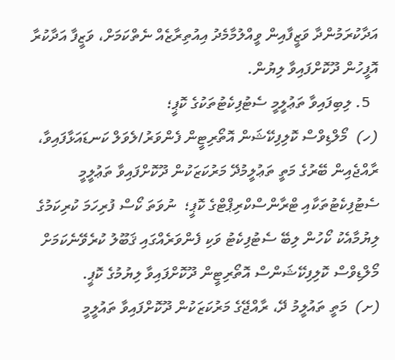އަދާކުރަމުންދާ ވަޒީފާއިން ވީއްލުމާމެދު އިއުތިރާޒެއް ނެތްކަމަށް، ވަޒީފާ އަދާކުރާ އޮފީހުން ދޫކޮށްފައިވާ ލިޔުން.
  5. ލިބިފައިވާ ތަޢުލީމީ ސެޓުފިކެޓުތަކުގެ ކޮޕީ؛
(ހ)  މޯލްޑިވްސް ކޮލިފިކޭޝަން އޮތޯރިޓީން ފެންވަރު/ލެވަލް ކަނޑައަޅާފައިވާ، ރާއްޖެއިން ބޭރުގެ މަތީ ތަޢުލީމުދޭ މަރުކަޒަކުން ދޫކޮށްފައިވާ ތަޢުލީމީ ސެޓުފިކެޓުތަކާއި ޓްރާންސްކްރިޕްޓްގެ ކޮޕީ؛  ނުވަތަ ކޯސް ފުރިހަމަ ކުރިކަމުގެ ލިޔުމާއެކު ކޯހުން ލިބޭ ސެޓުފިކެޓު ވަކި ފެންވަރެއްގައި ޤަބޫލު ކުރެވޭނެކަމަށް މޯލްޑިވްސް ކޮލިފިކޭޝަންސް އޮތޯރިޓީން ދޫކޮށްފައިވާ ލިޔުމުގެ ކޮޕީ.
(ށ)  މަތީ ތައުލީމު ދޭ، ރާއްޖޭގެ މަރުކަޒަކުން ދޫކޮށްފައިވާ ތައުލީމީ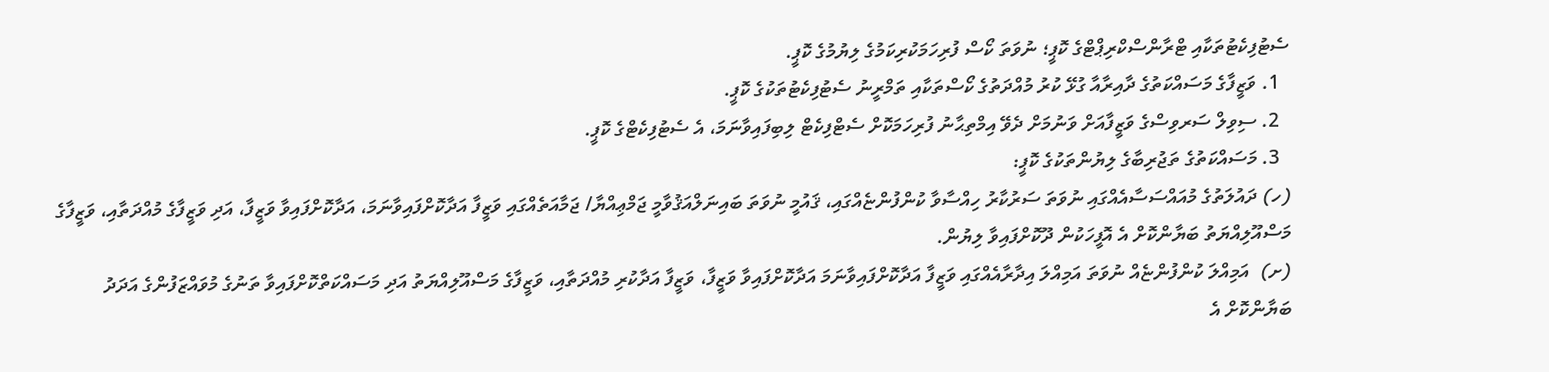ސެޓުފިކެޓުތަކާއި ޓްރާންސްކްރިޕްޓްގެ ކޮޕީ؛ ނުވަތަ ކޯސް ފުރިހަމަކުރިކަމުގެ ލިޔުމުގެ ކޮޕީ.
  1. ވަޒީފާގެ މަސައްކަތުގެ ދާއިރާއާ ގުޅޭ ކުރު މުއްދަތުގެ ކޯސްތަކާއި ތަމްރީނު ސެޓުފިކެޓުތަކުގެ ކޮޕީ.
  2. ސިވިލް ސަރވިސްގެ ވަޒީފާއަށް ވަނުމަށް ދެވޭ އިމްތިޙާނު ފުރިހަމަކޮށް ސެޓްފިކެޓް ލިބިފައިވާނަމަ، އެ ސެޓުފިކެޓްގެ ކޮޕީ.
  3. މަސައްކަތުގެ ތަޖުރިބާގެ ލިޔުންތަކުގެ ކޮޕީ:
(ހ) ދައުލަތުގެ މުއައްސަސާއެއްގައި ނުވަތަ ސަރުކާރު ހިއްސާވާ ކުންފުންޏެއްގައި، ޤައުމީ ނުވަތަ ބައިނަލްއަޤުވާމީ ޖަމްޢިއްޔާ/ ޖަމާއަތެއްގައި ވަޒީފާ އަދާކޮށްފައިވާނަމަ، އަދާކޮށްފައިވާ ވަޒީފާ، އަދި ވަޒީފާގެ މުއްދަތާއި، ވަޒީފާގެ މަސްއޫލިއްޔަތު ބަޔާންކޮށް އެ އޮފީހަކުން ދޫކޮށްފައިވާ ލިޔުން.
(ށ)  އަމިއްލަ ކުންފުންޏެއް ނުވަތަ އަމިއްލަ އިދާރާއެއްގައި ވަޒީފާ އަދާކޮށްފައިވާނަމަ އަދާކޮށްފައިވާ ވަޒީފާ، ވަޒީފާ އަދާކުރި މުއްދަތާއި، ވަޒީފާގެ މަސްއޫލިއްޔަތު އަދި މަސައްކަތްކޮށްފައިވާ ތަނުގެ މުވައްޒަފުންގެ އަދަދު ބަޔާންކޮށް އެ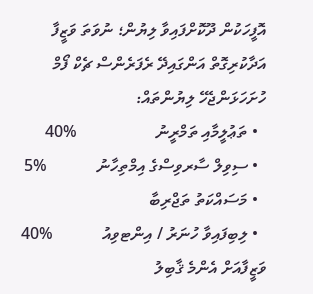އޮފީހަކުން ދޫކޮށްފައިވާ ލިޔުން؛ ނުވަތަ ވަޒީފާ އަދާކުރިގޮތް އަންގައިދޭ ރެފަރެންސް ޗެކް ފޯމް
ހުށަހަޅަންޖެހޭ ލިޔުންތައް:
  • ތަޢުލީމާއި ތަމްރީނު                   %40
  • ސިވިލް ސާރވިސްގެ އިމްތިހާނު            %5
  • މަސައްކަތު ތަޖްރިބާ
  • ލިބިފައިވާ ހުނަރު / އިންޓވިއު            %40
ވަޒީފާއަށް އެންމެ ޤާބިލު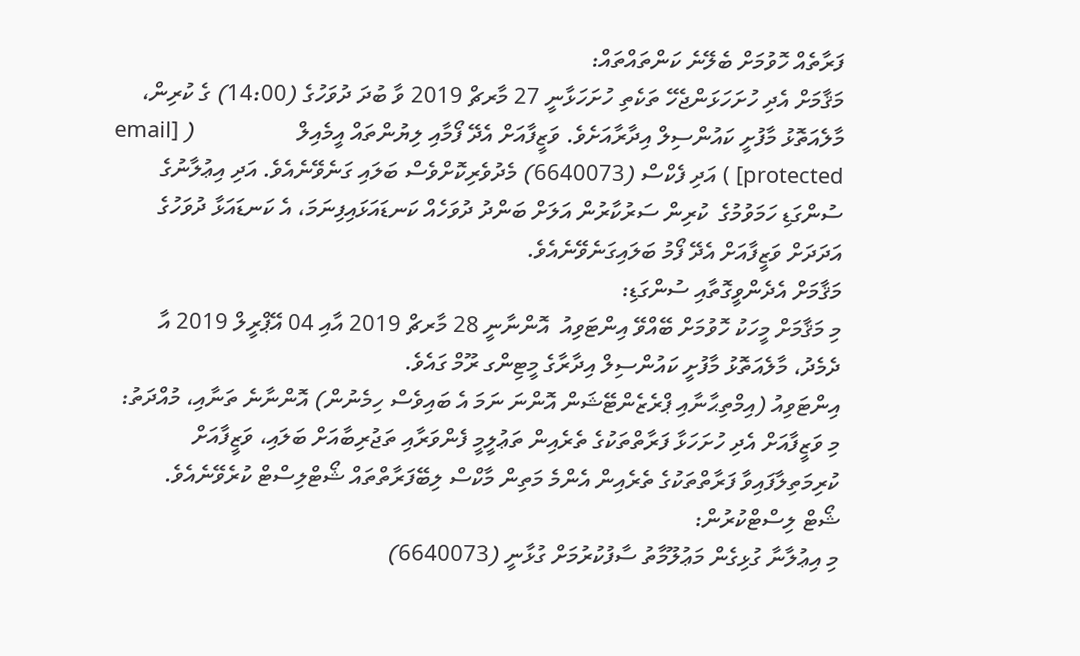ފަރާތެއް ހޮވުމަށް ބެލޭނެ ކަންތައްތައް:
މަޤާމަށް އެދި ހުށަހަޅަންޖެހޭ ތަކެތި ހުށަހަޅާނީ 27 މާރޗް 2019 ވާ ބުދަ ދުވަހުގެ (14:00) ގެ ކުރިން، މާލެއަތޮޅު މާފުށީ ކައުންސިލް އިދާރާއަށެވެ. ވަޒީފާއަށް އެދޭ ފޯމާއި ލިޔުންތައް އީމެއިލް                  ( [email protected] ) އަދި ފެކްސް (6640073) މެދުވެރިކޮށްވެސް ބަލައި ގަނެވޭނެއެވެ. އަދި އިޢުލާނުގެ ސުންގަޑި ހަމަވުމުގެ  ކުރިން ސަރުކާރުން އަލަށް ބަންދު ދުވަހެއް ކަނޑައަޅައިފިނަމަ، އެ ކަނޑައަޅާ ދުވަހުގެ އަދަދަށް ވަޒީފާއަށް އެދޭ ފޯމު ބަލައިގަނެވޭނެއެވެ.
މަޤާމަށް އެދެންވީގޮތާއި ސުންގަޑި:
މި މަޤާމަށް މީހަކު ހޮވުމަށް ބޭއްވޭ އިންޓަވިއު  އޮންނާނީ 28 މާރޗް 2019 އާއި 04 އޭޕްރީލް 2019 އާ ދެމެދު، މާލެއަތޮޅު މާފުށީ ކައުންސިލް އިދާރާގެ މީޓިންގ ރޫމް ގައެވެ.
އިންޓަވިއު (އިމްތިޙާނާއި ޕްރެޒެންޓޭޝަން އޮންނަ ނަމަ އެ ބައިވެސް ހިމެނުން) އޮންނާނެ ތަނާއި، މުއްދަތު:
މި ވަޒީފާއަށް އެދި ހުށަހަޅާ ފަރާތްތަކުގެ ތެރެއިން ތަޢުލީމީ ފެންވަރާއި ތަޖުރިބާއަށް ބަލައި، ވަޒީފާއަށް ކުރިމަތިލާފައިވާ ފަރާތްތަކުގެ ތެރެއިން އެންމެ މަތިން މާކްސް ލިބޭފަރާތްތައް ޝޯޓްލިސްޓް ކުރެވޭނެއެވެ.
ޝޯޓް ލިސްޓްކުރުން:
މި އިޢުލާނާ ގުޅިގެން މަޢުލޫމާތު ސާފުކުރުމަށް ގުޅާނީ (6640073)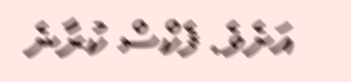އަށެވެ. ފެކްސް ކުރާނެ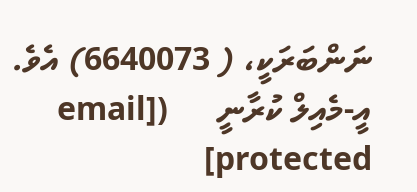ނަންބަރަކީ، ( 6640073) އެވެ. އީ-މެއިލް ކުރާނީ      ([email protected]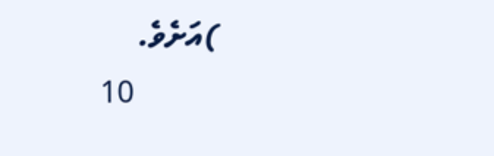)އަށެވެ.
           10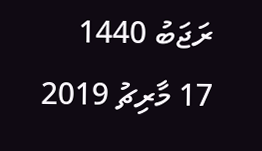ރަޖަބު 1440
17 މާރިޗު 2019